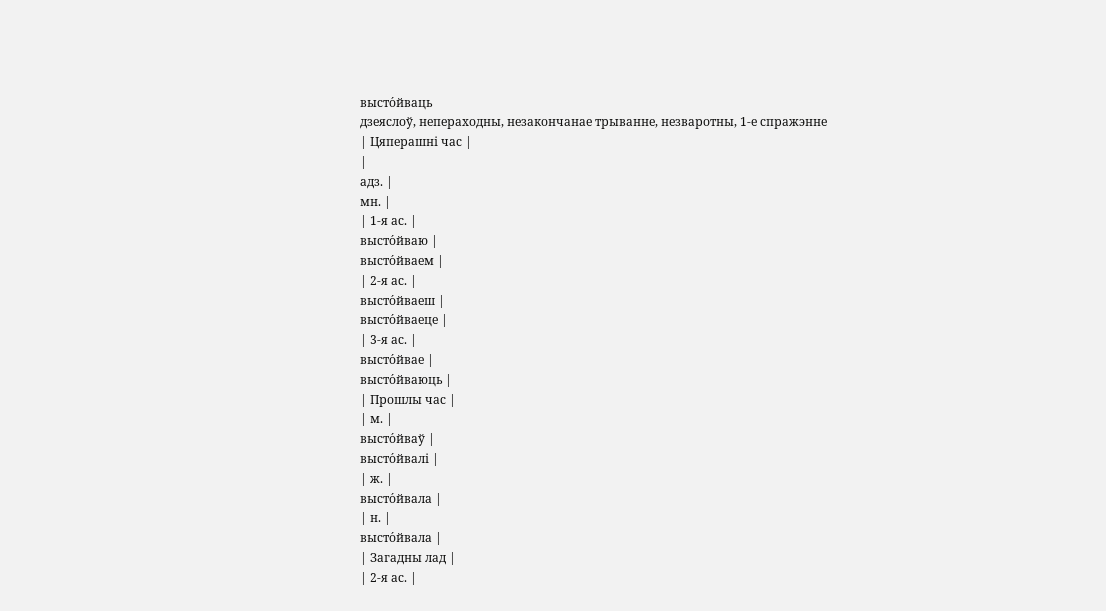высто́йваць
дзеяслоў, непераходны, незакончанае трыванне, незваротны, 1-е спражэнне
| Цяперашні час |
|
адз. |
мн. |
| 1-я ас. |
высто́йваю |
высто́йваем |
| 2-я ас. |
высто́йваеш |
высто́йваеце |
| 3-я ас. |
высто́йвае |
высто́йваюць |
| Прошлы час |
| м. |
высто́йваў |
высто́йвалі |
| ж. |
высто́йвала |
| н. |
высто́йвала |
| Загадны лад |
| 2-я ас. |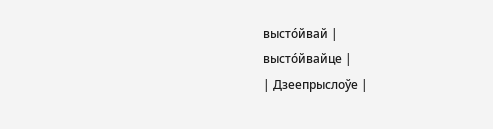высто́йвай |
высто́йвайце |
| Дзеепрыслоўе |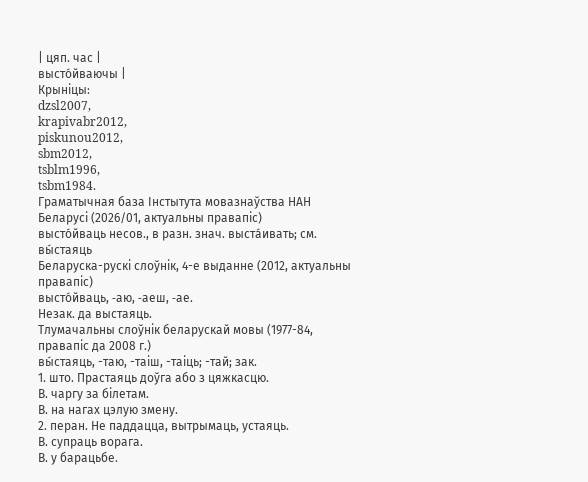| цяп. час |
высто́йваючы |
Крыніцы:
dzsl2007,
krapivabr2012,
piskunou2012,
sbm2012,
tsblm1996,
tsbm1984.
Граматычная база Інстытута мовазнаўства НАН Беларусі (2026/01, актуальны правапіс)
высто́йваць несов., в разн. знач. выста́ивать; см. вы́стаяць
Беларуска-рускі слоўнік, 4-е выданне (2012, актуальны правапіс)
высто́йваць, ‑аю, ‑аеш, ‑ае.
Незак. да выстаяць.
Тлумачальны слоўнік беларускай мовы (1977-84, правапіс да 2008 г.)
вы́стаяць, -таю, -таіш, -таіць; -тай; зак.
1. што. Прастаяць доўга або з цяжкасцю.
В. чаргу за білетам.
В. на нагах цэлую змену.
2. перан. Не паддацца, вытрымаць, устаяць.
В. супраць ворага.
В. у барацьбе.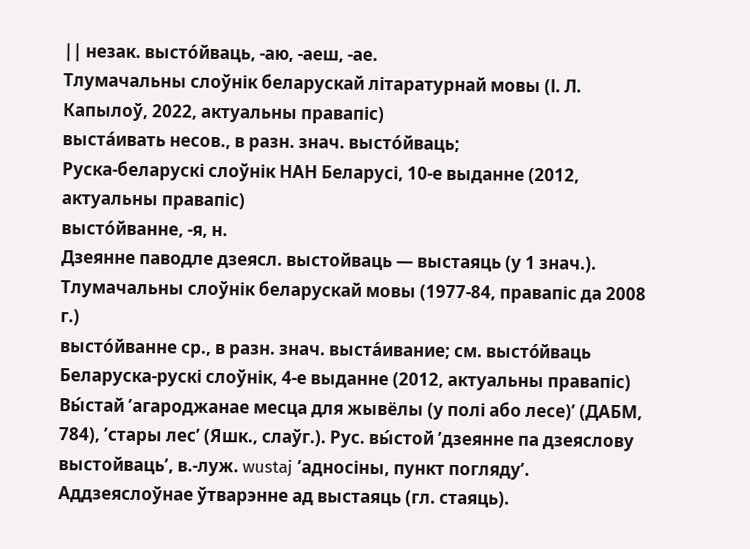|| незак. высто́йваць, -аю, -аеш, -ае.
Тлумачальны слоўнік беларускай літаратурнай мовы (І. Л. Капылоў, 2022, актуальны правапіс)
выста́ивать несов., в разн. знач. высто́йваць;
Руска-беларускі слоўнік НАН Беларусі, 10-е выданне (2012, актуальны правапіс)
высто́йванне, ‑я, н.
Дзеянне паводле дзеясл. выстойваць — выстаяць (у 1 знач.).
Тлумачальны слоўнік беларускай мовы (1977-84, правапіс да 2008 г.)
высто́йванне ср., в разн. знач. выста́ивание; см. высто́йваць
Беларуска-рускі слоўнік, 4-е выданне (2012, актуальны правапіс)
Вы́стай ’агароджанае месца для жывёлы (у полі або лесе)’ (ДАБМ, 784), ’стары лес’ (Яшк., слаўг.). Рус. вы́стой ’дзеянне па дзеяслову выстойваць’, в.-луж. wustaj ’адносіны, пункт погляду’. Аддзеяслоўнае ўтварэнне ад выстаяць (гл. стаяць).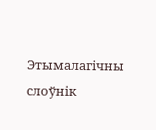Этымалагічны слоўнік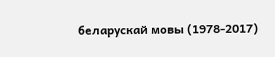беларускай мовы (1978-2017)